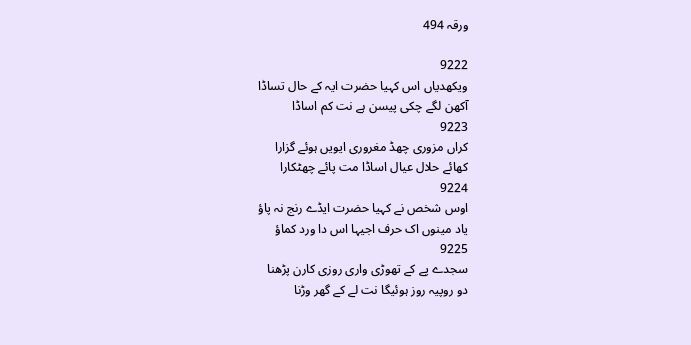ورقہ 494

9222
ویکھدیاں اس کہیا حضرت ایہ کے حال تساڈا
آکھن لگے چکی پیسن ہے نت کم اساڈا
9223
کراں مزوری چھڈ مغروری ایویں ہوئے گزارا
کھائے حلال عیال اساڈا مت پائے چھٹکارا
9224
اوس شخص نے کہیا حضرت ایڈے رنج نہ پاؤ
یاد مینوں اک حرف اجیہا اس دا ورد کماؤ
9225
سجدے پے کے تھوڑی واری روزی کارن پڑھنا
دو روپیہ روز ہوئیگا نت لے کے گھر وڑنا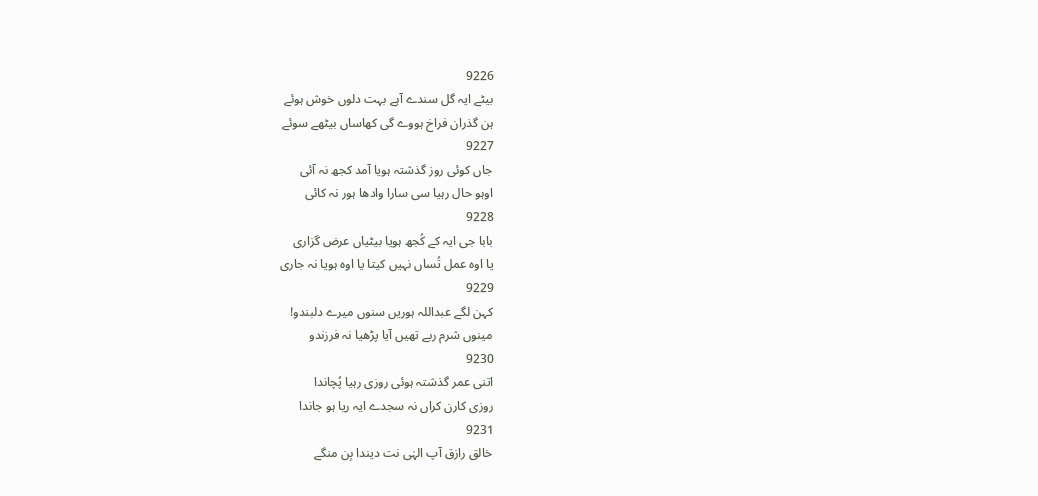9226
بیٹے ایہ گل سندے آہے بہت دلوں خوش ہوئے
ہن گذران فراخ ہووے گی کھاساں بیٹھے سوئے
9227
جاں کوئی روز گذشتہ ہویا آمد کجھ نہ آئی
اوہو حال رہیا سی سارا وادھا ہور نہ کائی
9228
بابا جی ایہ کے کُجھ ہویا بیٹیاں عرض گزاری
یا اوہ عمل تُساں نہیں کیتا یا اوہ ہویا نہ جاری
9229
کہن لگے عبداللہ ہوریں سنوں میرے دلبندو!
مینوں شرم ربے تھیں آیا پڑھیا نہ فرزندو
9230
اتنی عمر گذشتہ ہوئی روزی رہیا پُچاندا
روزی کارن کراں نہ سجدے ایہ ریا ہو جاندا
9231
خالق رازق آپ الہٰی نت دیندا بِن منگے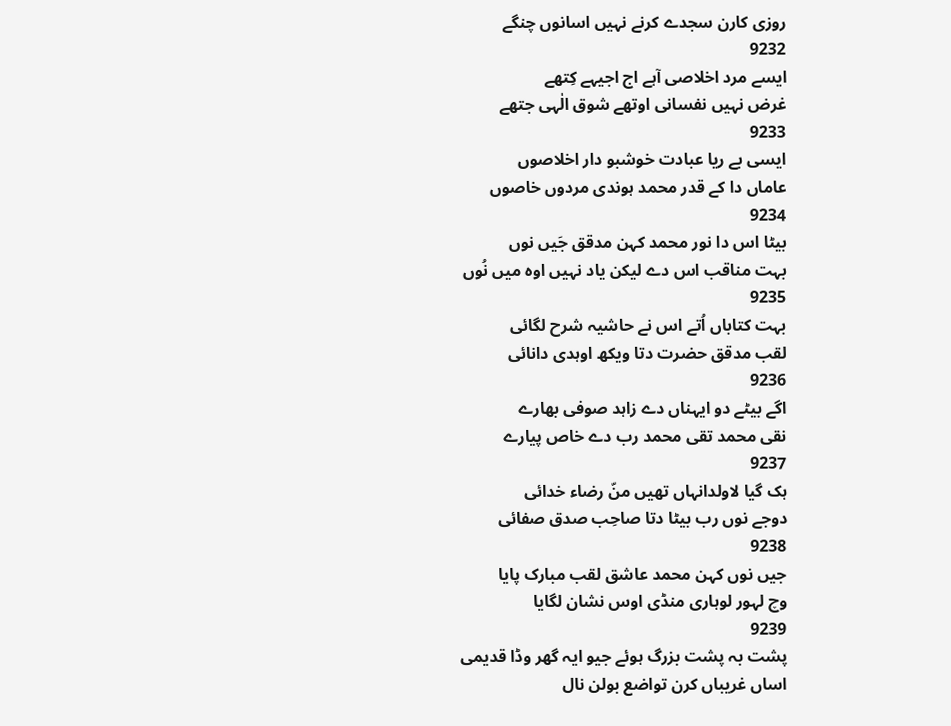روزی کارن سجدے کرنے نہیں اسانوں چنگے
9232
ایسے مرد اخلاصی آہے اج اجیہے کِتھے
غرض نہیں نفسانی اوتھے شوق الٰہی جتھے
9233
ایسی بے ریا عبادت خوشبو دار اخلاصوں
عاماں دا کے قدر محمد ہوندی مردوں خاصوں
9234
بیٹا اس دا نور محمد کہن مدقق جَیں نوں
بہت مناقب اس دے لیکن یاد نہیں اوہ میں نُوں
9235
بہت کتاباں اُتے اس نے حاشیہ شرح لگائی
لقب مدقق حضرت دتا ویکھ اوہدی دانائی
9236
اگے بیٹے دو ایہناں دے زاہد صوفی بھارے
نقی محمد تقی محمد رب دے خاص پیارے
9237
ہک گیا لاولدانہاں تھیں منّ رضاء خدائی
دوجے نوں رب بیٹا دتا صاحِب صدق صفائی
9238
جیں نوں کہن محمد عاشق لقب مبارک پایا
وچ لہور لوہاری منڈی اوس نشان لگایا
9239
پشت بہ پشت بزرگ ہوئے جیو ایہ گھر وڈا قدیمی
اساں غریباں کرن تواضع بولن نال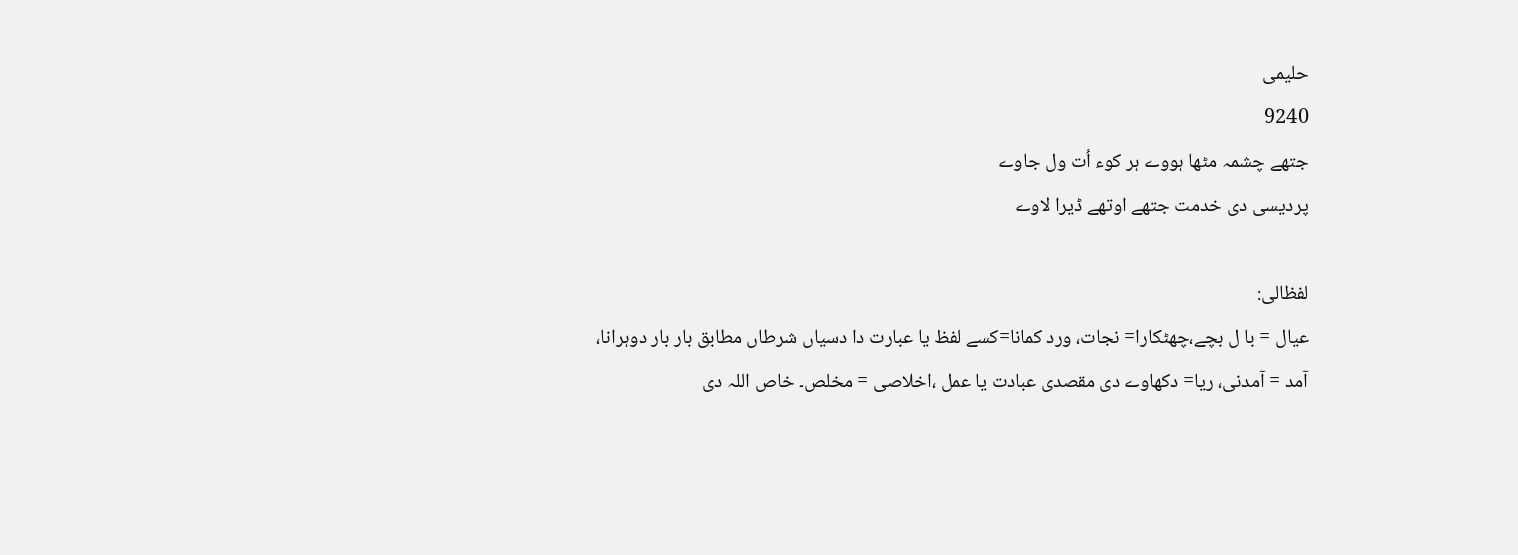حلیمی
9240
جتھے چشمہ مٹھا ہووے ہر کوء اُت ول جاوے
پردیسی دی خدمت جتھے اوتھے ڈیرا لاوے

لفظالی:
عیال = با ل بچے،چھٹکارا= نجات، ورد کمانا=کسے لفظ یا عبارت دا دسیاں شرطاں مطابق بار بار دوہرانا، آمد = آمدنی، ریا= دکھاوے دی مقصدی عبادت یا عمل ،اخلاصی = مخلص۔ خاص اللہ دی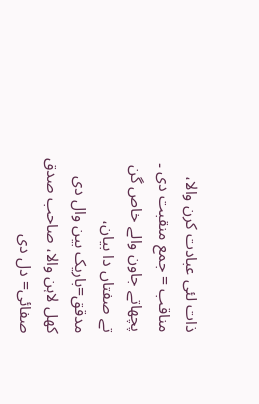ذات لئی عبادت کرن والا، مناقب = جمع منقبت دی ۔ پچھاتے جاون والے خاص گن تے صفتاں دا بیان، مدقق=باریک بین وال دی کھل لاہن والا، صاحب صدق صفائی= دل دی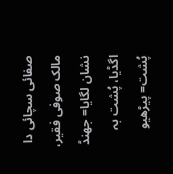صفائی سچائی دا مالک صوفی فقیر، نشان لگایا= جھنڈ اگڈیا، پُشت بہ پُشت= پیڑھیو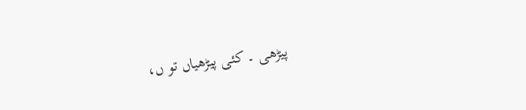پیڑھی ۔ کئی پیڑھیاں تو ں،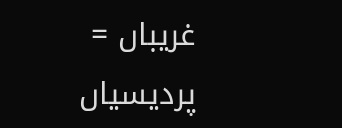غریباں = پردیسیاں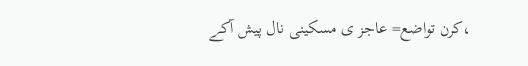،کرن تواضع= عاجز ی مسکینی نال پیش آکے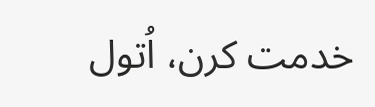خدمت کرن، اُتول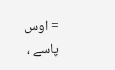= اوس پاسے ،